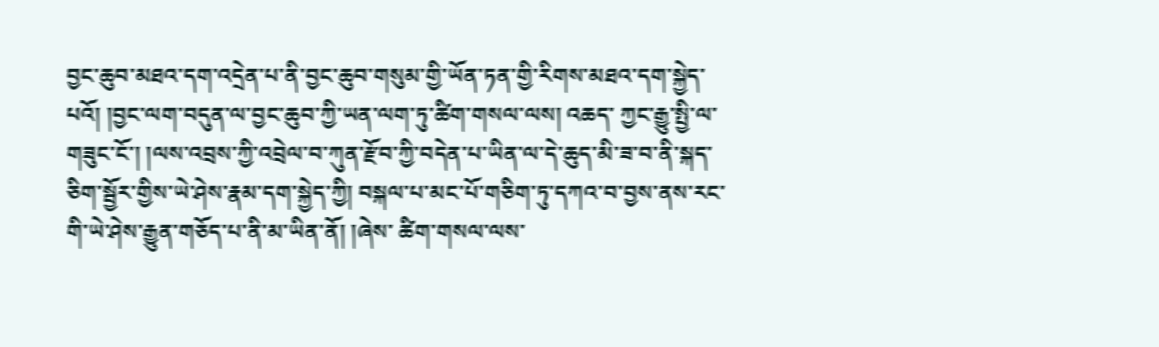བྱང་ཆུབ་མཐའ་དག་འདྲེན་པ་ནི་བྱང་ཆུབ་གསུམ་གྱི་ཡོན་ཏན་གྱི་རིགས་མཐའ་དག་སྐྱེད་པའོ། །བྱང་ལག་བདུན་ལ་བྱང་ཆུབ་ཀྱི་ཡན་ལག་ཏུ་ཚིག་གསལ་ལས། འཆད་ ཀྱང་རྒྱུ་སྤྱི་ལ་གཟུང་ངོ་། །ལས་འབྲས་ཀྱི་འབྲེལ་བ་ཀུན་རྫོབ་ཀྱི་བདེན་པ་ཡིན་ལ་དེ་ཆུད་མི་ཟ་བ་ནི་སྐད་ཅིག་སྦྱོར་གྱིས་ཡེ་ཤེས་རྣམ་དག་སྐྱེད་ཀྱི། བསྐལ་པ་མང་པོ་གཅིག་ཏུ་དཀའ་བ་བྱས་ནས་རང་གི་ཡེ་ཤེས་རྒྱུན་གཅོད་པ་ནི་མ་ཡིན་ནོ། །ཞེས་ ཚིག་གསལ་ལས་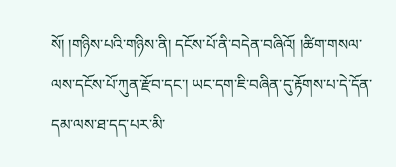སོ། །གཉིས་པའི་གཉིས་ནི། དངོས་པོ་ནི་བདེན་བཞིའོ། །ཚིག་གསལ་ལས་དངོས་པོ་ཀུན་རྫོབ་དང་། ཡང་དག་ཇི་བཞིན་དུ་རྟོགས་པ་དེ་དོན་དམ་ལས་ཐ་དད་པར་མི་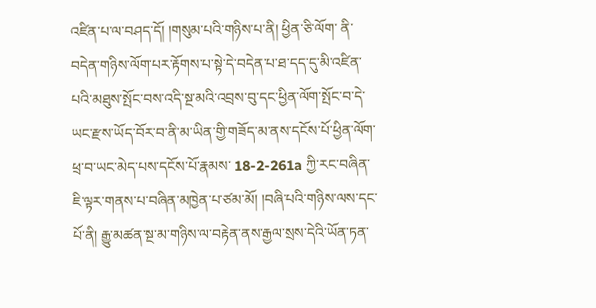འཛིན་པ་ལ་བཤད་དོ། །གསུམ་པའི་གཉིས་པ་ནི། ཕྱིན་ཅི་ལོག་ ནི་བདེན་གཉིས་ལོག་པར་རྟོགས་པ་སྟེ་དེ་བདེན་པ་ཐ་དད་དུ་མི་འཛིན་པའི་མཐུས་སྤོང་བས་འདི་སྔ་མའི་འབྲས་བུ་དང་ཕྱིན་ལོག་སྤོང་བ་དེ་ཡང་རྫས་ཡོད་བོར་བ་ནི་མ་ཡིན་གྱི་གཟོད་མ་ནས་དངོས་པོ་ཕྱིན་ལོག་ཕྲ་བ་ཡང་མེད་པས་དངོས་པོ་རྣམས་ 18-2-261a ཀྱི་རང་བཞིན་ཇི་ལྟར་གནས་པ་བཞིན་མཁྱེན་པ་ཙམ་མོ། །བཞི་པའི་གཉིས་ལས་དང་པོ་ནི། རྒྱུ་མཚན་སྔ་མ་གཉིས་ལ་བརྟེན་ནས་རྒྱལ་སྲས་དེའི་ཡོན་ཏན་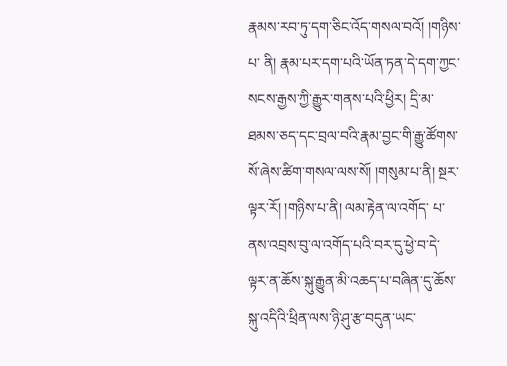རྣམས་རབ་ཏུ་དག་ཅིང་འོད་གསལ་བའོ། །གཉིས་པ་ ནི། རྣམ་པར་དག་པའི་ཡོན་ཏན་དེ་དག་ཀྱང་སངས་རྒྱས་ཀྱི་རྒྱུར་གནས་པའི་ཕྱིར། དྲི་མ་ཐམས་ཅད་དང་བྲལ་བའི་རྣམ་བྱང་གི་རྒྱུ་ཚོགས་སོ་ཞེས་ཚིག་གསལ་ལས་སོ། །གསུམ་པ་ནི། སྔར་ལྟར་རོ། །གཉིས་པ་ནི། ལམ་རྟེན་ལ་འགོད་ པ་ནས་འབྲས་བུ་ལ་འགོད་པའི་བར་དུ་ཕྱེ་བ་དེ་ལྟར་ན་ཆོས་སྐུ་རྒྱུན་མི་འཆད་པ་བཞིན་དུ་ཆོས་སྐུ་འདིའི་ཕྲིན་ལས་ཉི་ཤུ་རྩ་བདུན་ཡང་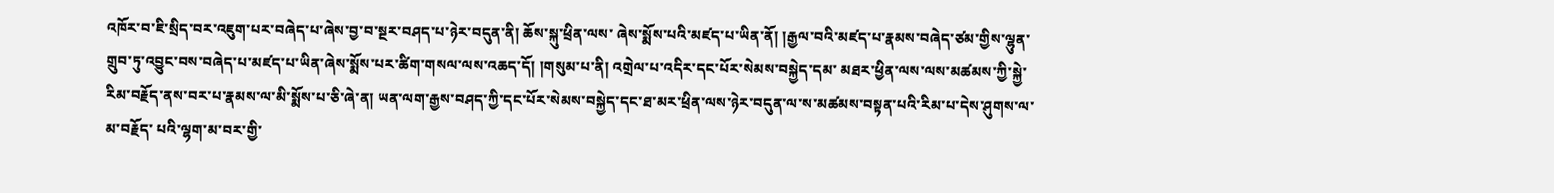འཁོར་བ་ཇི་སྲིད་བར་འཇུག་པར་བཞེད་པ་ཞེས་བྱ་བ་སྔར་བཤད་པ་ཉེར་བདུན་ནི། ཆོས་སྐུ་ཕྲིན་ལས་ ཞེས་སྨོས་པའི་མཛད་པ་ཡིན་ནོ། །རྒྱལ་བའི་མཛད་པ་རྣམས་བཞེད་ཙམ་གྱིས་ལྷུན་གྲུབ་ཏུ་འབྱུང་བས་བཞེད་པ་མཛད་པ་ཡིན་ཞེས་སྨོས་པར་ཚིག་གསལ་ལས་འཆད་དོ། །གསུམ་པ་ནི། འགྲེལ་པ་འདིར་དང་པོར་སེམས་བསྐྱེད་དམ་ མཐར་ཕྱིན་ལས་ལས་མཚམས་ཀྱི་སྐྱེ་རིམ་བརྗོད་ནས་བར་པ་རྣམས་ལ་མི་སྨོས་པ་ཅི་ཞེ་ན། ཡན་ལག་རྒྱས་བཤད་ཀྱི་དང་པོར་སེམས་བསྐྱེད་དང་ཐ་མར་ཕྲིན་ལས་ཉེར་བདུན་ལ་ས་མཚམས་བསྟན་པའི་རིམ་པ་དེས་ཤུགས་ལ་མ་བརྗོད་ པའི་ལྷག་མ་བར་གྱི་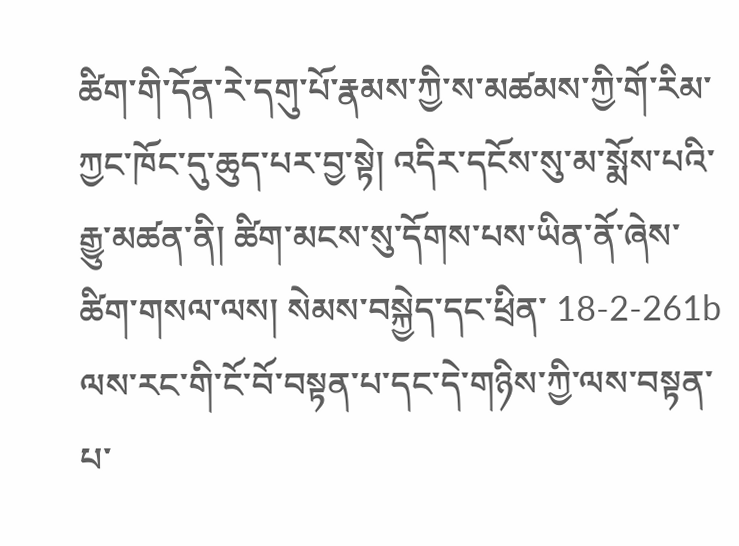ཚིག་གི་དོན་རེ་དགུ་པོ་རྣམས་ཀྱི་ས་མཚམས་ཀྱི་གོ་རིམ་ཀྱང་ཁོང་དུ་ཆུད་པར་བྱ་སྟེ། འདིར་དངོས་སུ་མ་སྨོས་པའི་རྒྱུ་མཚན་ནི། ཚིག་མངས་སུ་དོགས་པས་ཡིན་ནོ་ཞེས་ཚིག་གསལ་ལས། སེམས་བསྐྱེད་དང་ཕྲིན་ 18-2-261b ལས་རང་གི་ངོ་བོ་བསྟན་པ་དང་དེ་གཉིས་ཀྱི་ལས་བསྟན་པ་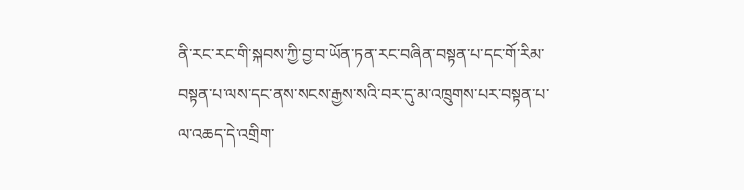ནི་རང་རང་གི་སྐབས་ཀྱི་བྱ་བ་ཡོན་ཏན་རང་བཞིན་བསྟན་པ་དང་གོ་རིམ་བསྟན་པ་ལས་དང་ནས་སངས་རྒྱས་སའི་བར་དུ་མ་འཁྲུགས་པར་བསྟན་པ་ལ་འཆད་དེ་འགྲིག་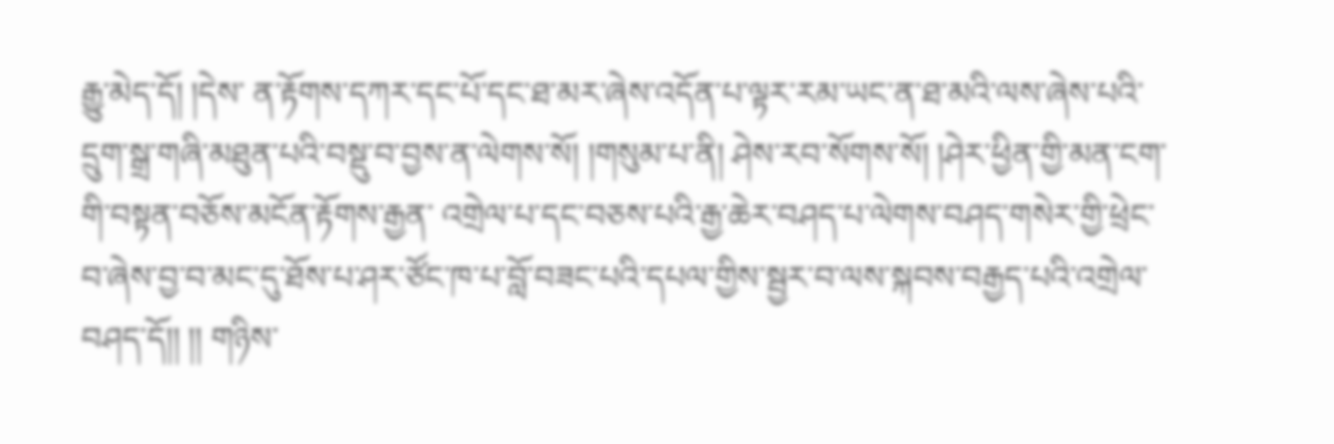རྒྱུ་མེད་དོ། །དེས་ ན་རྟོགས་དཀར་དང་པོ་དང་ཐ་མར་ཞེས་འདོན་པ་ལྟར་རམ་ཡང་ན་ཐ་མའི་ལས་ཞེས་པའི་དྲུག་སྒྲ་གཞི་མཐུན་པའི་བསྡུ་བ་བྱས་ན་ལེགས་སོ། །གསུམ་པ་ནི། ཤེས་རབ་སོགས་སོ། །ཤེར་ཕྱིན་གྱི་མན་ངག་གི་བསྟན་བཅོས་མངོན་རྟོགས་རྒྱན་ འགྲེལ་པ་དང་བཅས་པའི་རྒྱ་ཆེར་བཤད་པ་ལེགས་བཤད་གསེར་གྱི་ཕྲེང་བ་ཞེས་བྱ་བ་མང་དུ་ཐོས་པ་ཤར་ཙོང་ཁ་པ་བློ་བཟང་པའི་དཔལ་གྱིས་སྦྱར་བ་ལས་སྐབས་བརྒྱད་པའི་འགྲེལ་བཤད་དོ།། །། གཉིས་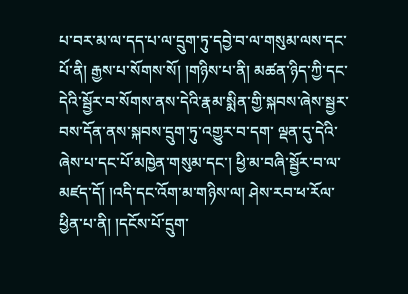པ་བར་མ་ལ་དད་པ་ལ་དྲུག་ཏུ་དབྱེ་བ་ལ་གསུམ་ལས་དང་པོ་ནི། རྒྱས་པ་སོགས་སོ། །གཉིས་པ་ནི། མཚན་ཉིད་ཀྱི་དང་དེའི་སྦྱོར་བ་སོགས་ནས་དེའི་རྣམ་སྨིན་གྱི་སྐབས་ཞེས་སྦྱར་བས་དོན་ནས་སྐབས་དྲུག་ཏུ་འགྱུར་བ་དག་ ལྡན་དུ་དེའི་ཞེས་པ་དང་པོ་མཁྱེན་གསུམ་དང་། ཕྱི་མ་བཞི་སྦྱོར་བ་ལ་མཛད་དོ། །འདི་དང་འོག་མ་གཉིས་ལ། ཤེས་རབ་ཕ་རོལ་ཕྱིན་པ་ནི། །དངོས་པོ་དྲུག་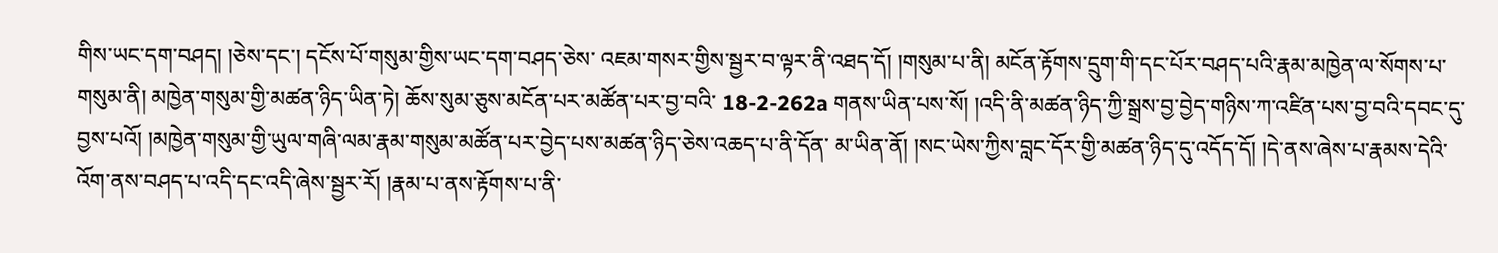གིས་ཡང་དག་བཤད། །ཅེས་དང་། དངོས་པོ་གསུམ་གྱིས་ཡང་དག་བཤད་ཅེས་ འཇམ་གསར་གྱིས་སྦྱར་བ་ལྟར་ནི་འཐད་དོ། །གསུམ་པ་ནི། མངོན་རྟོགས་དྲུག་གི་དང་པོར་བཤད་པའི་རྣམ་མཁྱེན་ལ་སོགས་པ་གསུམ་ནི། མཁྱེན་གསུམ་གྱི་མཚན་ཉིད་ཡིན་ཏེ། ཆོས་སུམ་ཅུས་མངོན་པར་མཚོན་པར་བྱ་བའི་ 18-2-262a གནས་ཡིན་པས་སོ། །འདི་ནི་མཚན་ཉིད་ཀྱི་སྒྲས་བྱ་བྱེད་གཉིས་ཀ་འཛིན་པས་བྱ་བའི་དབང་དུ་བྱས་པའོ། །མཁྱེན་གསུམ་གྱི་ཡུལ་གཞི་ལམ་རྣམ་གསུམ་མཚོན་པར་བྱེད་པས་མཚན་ཉིད་ཅེས་འཆད་པ་ནི་དོན་ མ་ཡིན་ནོ། །སང་ཡེས་ཀྱིས་བླང་དོར་གྱི་མཚན་ཉིད་དུ་འདོད་དོ། །དེ་ནས་ཞེས་པ་རྣམས་དེའི་འོག་ནས་བཤད་པ་འདི་དང་འདི་ཞེས་སྦྱར་རོ། །རྣམ་པ་ནས་རྟོགས་པ་ནི་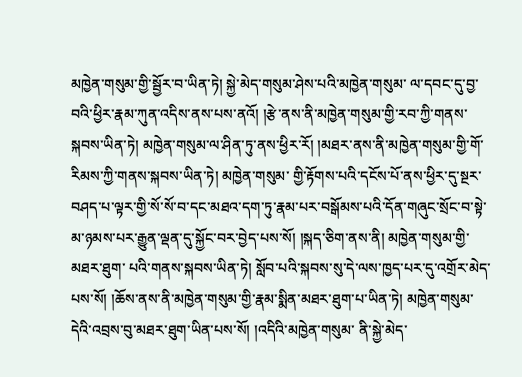མཁྱེན་གསུམ་གྱི་སྦྱོར་བ་ཡིན་ཏེ། སྐྱེ་མེད་གསུམ་ཤེས་པའི་མཁྱེན་གསུམ་ ལ་དབང་དུ་བྱ་བའི་ཕྱིར་རྣམ་ཀུན་འདིས་ནས་པས་ནའོ། །རྩེ་ནས་ནི་མཁྱེན་གསུམ་གྱི་རབ་ཀྱི་གནས་སྐབས་ཡིན་ཏེ། མཁྱེན་གསུམ་ལ་ཤིན་ཏུ་ནས་ཕྱིར་རོ། །མཐར་ནས་ནི་མཁྱེན་གསུམ་གྱི་གོ་རིམས་ཀྱི་གནས་སྐབས་ཡིན་ཏེ། མཁྱེན་གསུམ་ གྱི་རྟོགས་པའི་དངོས་པོ་ནས་ཕྱིར་དུ་སྔར་བཤད་པ་ལྟར་གྱི་སོ་སོ་བ་དང་མཐའ་དག་ཏུ་རྣམ་པར་བསྒོམས་པའི་དོན་གཞུང་སྲོང་བ་སྟེ་མ་ཉམས་པར་རྒྱུན་ལྡན་དུ་སྐྱོང་བར་བྱེད་པས་སོ། །སྐད་ཅིག་ནས་ནི། མཁྱེན་གསུམ་གྱི་མཐར་ཐུག་ པའི་གནས་སྐབས་ཡིན་ཏེ། སློབ་པའི་སྐབས་སུ་དེ་ལས་ཁྱད་པར་དུ་འགྲོར་མེད་པས་སོ། །ཆོས་ནས་ནི་མཁྱེན་གསུམ་གྱི་རྣམ་སྨིན་མཐར་ཐུག་པ་ཡིན་ཏེ། མཁྱེན་གསུམ་དེའི་འབྲས་བུ་མཐར་ཐུག་ཡིན་པས་སོ། །འདིའི་མཁྱེན་གསུམ་ ནི་སྐྱེ་མེད་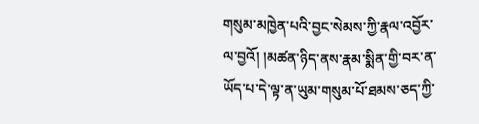གསུམ་མཁྱེན་པའི་བྱང་སེམས་ཀྱི་རྣལ་འབྱོར་ལ་བྱའོ། །མཚན་ཉིད་ནས་རྣམ་སྨིན་གྱི་བར་ན་ཡོད་པ་དེ་ལྟ་ན་ཡུམ་གསུམ་པོ་ཐམས་ཅད་ཀྱི་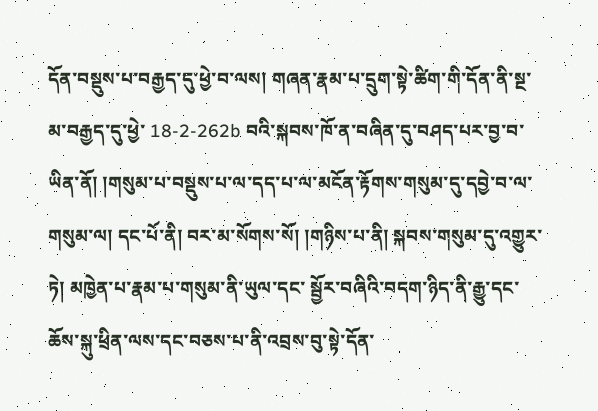དོན་བསྡུས་པ་བརྒྱད་དུ་ཕྱེ་བ་ལས། གཞན་རྣམ་པ་དྲུག་སྟེ་ཚིག་གི་དོན་ནི་སྔ་མ་བརྒྱད་དུ་ཕྱེ་ 18-2-262b བའི་སྐབས་ཁོ་ན་བཞིན་དུ་བཤད་པར་བྱ་བ་ཡིན་ནོ། །གསུམ་པ་བསྡུས་པ་ལ་དད་པ་ལ་མངོན་རྟོགས་གསུམ་དུ་དབྱེ་བ་ལ་གསུམ་ལ། དང་པོ་ནི། བར་མ་སོགས་སོ། །གཉིས་པ་ནི། སྐབས་གསུམ་དུ་འགྱུར་ཏེ། མཁྱེན་པ་རྣམ་པ་གསུམ་ནི་ཡུལ་དང་ སྦྱོར་བཞིའི་བདག་ཉིད་ནི་རྒྱུ་དང་ཆོས་སྐུ་ཕྲིན་ལས་དང་བཅས་པ་ནི་འབྲས་བུ་སྟེ་དོན་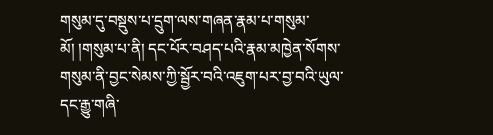གསུམ་དུ་བསྡུས་པ་དྲུག་ལས་གཞན་རྣམ་པ་གསུམ་མོ། །གསུམ་པ་ནི། དང་པོར་བཤད་པའི་རྣམ་མཁྱེན་སོགས་གསུམ་ནི་བྱང་སེམས་ཀྱི་སྦྱོར་བའི་འཇུག་པར་བྱ་བའི་ཡུལ་ དང་རྒྱུ་གཞི་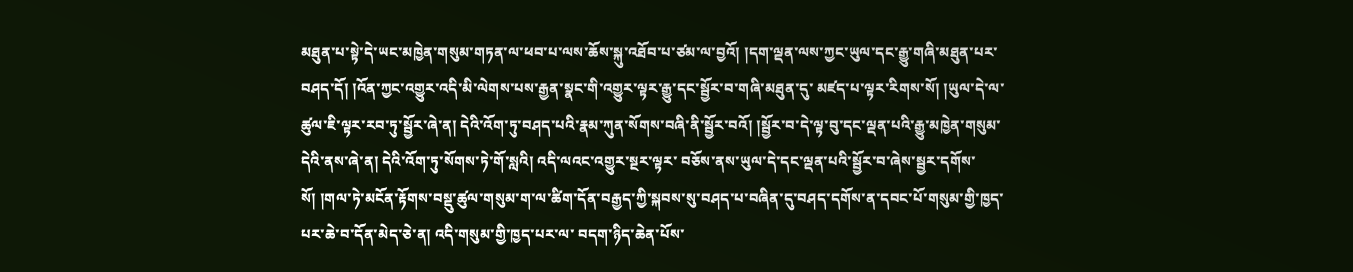མཐུན་པ་སྟེ་དེ་ཡང་མཁྱེན་གསུམ་གཏན་ལ་ཕབ་པ་ལས་ཆོས་སྐུ་འཐོབ་པ་ཙམ་ལ་བྱའོ། །དག་ལྡན་ལས་ཀྱང་ཡུལ་དང་རྒྱུ་གཞི་མཐུན་པར་བཤད་དོ། །འོན་ཀྱང་འགྱུར་འདི་མི་ལེགས་པས་རྒྱན་སྣང་གི་འགྱུར་ལྟར་རྒྱུ་དང་སྦྱོར་བ་གཞི་མཐུན་དུ་ མཛད་པ་ལྟར་རིགས་སོ། །ཡུལ་དེ་ལ་ཚུལ་ཇི་ལྟར་རབ་ཏུ་སྦྱོར་ཞེ་ན། དེའི་འོག་ཏུ་བཤད་པའི་རྣམ་ཀུན་སོགས་བཞི་ནི་སྦྱོར་བའོ། །སྦྱོར་བ་དེ་ལྟ་བུ་དང་ལྡན་པའི་རྒྱུ་མཁྱེན་གསུམ་དེའི་ནས་ཞེ་ན། དེའི་འོག་ཏུ་སོགས་ཏེ་གོ་སླའི། འདི་ལའང་འགྱུར་སྔར་ལྟར་ བཅོས་ནས་ཡུལ་དེ་དང་ལྡན་པའི་སྦྱོར་བ་ཞེས་སྦྱར་དགོས་སོ། །གལ་ཏེ་མངོན་རྟོགས་བསྡུ་ཚུལ་གསུམ་ག་ལ་ཚིག་དོན་བརྒྱད་ཀྱི་སྐབས་སུ་བཤད་པ་བཞིན་དུ་བཤད་དགོས་ན་དབང་པོ་གསུམ་གྱི་ཁྱད་པར་ཆེ་བ་དོན་མེད་ཅེ་ན། འདི་གསུམ་གྱི་ཁྱད་པར་ལ་ བདག་ཉིད་ཆེན་པོས་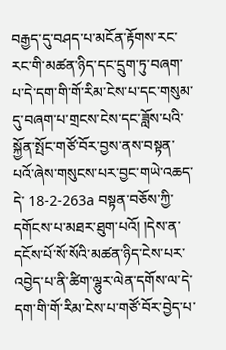བརྒྱད་དུ་བཤད་པ་མངོན་རྟོགས་རང་རང་གི་མཚན་ཉིད་དང་དྲུག་ཏུ་བཞག་པ་དེ་དག་གི་གོ་རིམ་ངེས་པ་དང་གསུམ་དུ་བཞག་པ་གྲངས་ངེས་དང་ཟློས་པའི་སྐྱོན་སྤོང་གཙོ་བོར་བྱས་ནས་བསྟན་པའོ་ཞེས་གསུངས་པར་བྱང་གཡེ་འཆད་དེ་ 18-2-263a བསྟན་བཅོས་ཀྱི་དགོངས་པ་མཐར་ཐུག་པའོ། །དེས་ན་དངོས་པོ་སོ་སོའི་མཚན་ཉིད་ངེས་པར་འབྱེད་པ་ནི་ཚིག་ལྷུར་ལེན་དགོས་ལ་དེ་དག་གི་གོ་རིམ་ངེས་པ་གཙོ་བོར་བྱེད་པ་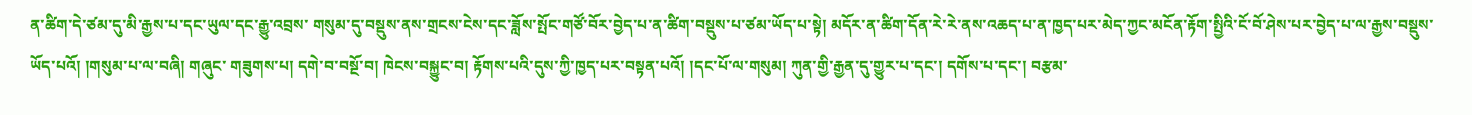ན་ཚིག་དེ་ཙམ་དུ་མི་རྒྱས་པ་དང་ཡུལ་དང་རྒྱུ་འབྲས་ གསུམ་དུ་བསྡུས་ནས་གྲངས་ངེས་དང་ཟློས་སྤོང་གཙོ་བོར་བྱེད་པ་ན་ཚིག་བསྡུས་པ་ཙམ་ཡོད་པ་སྟེ། མདོར་ན་ཚིག་དོན་རེ་རེ་ནས་འཆད་པ་ན་ཁྱད་པར་མེད་ཀྱང་མངོན་རྟོག་སྤྱིའི་ངོ་བོ་ཤེས་པར་བྱེད་པ་ལ་རྒྱས་བསྡུས་ཡོད་པའོ། །གསུམ་པ་ལ་བཞི། གཞུང་ གཟུགས་པ། དགེ་བ་བསྔོ་བ། ཁེངས་བསྐྱུང་བ། རྟོགས་པའི་དུས་ཀྱི་ཁྱད་པར་བསྟན་པའོ། །དང་པོ་ལ་གསུམ། ཀུན་གྱི་རྒྱན་དུ་གྱུར་པ་དང་། དགོས་པ་དང་། བརྩམ་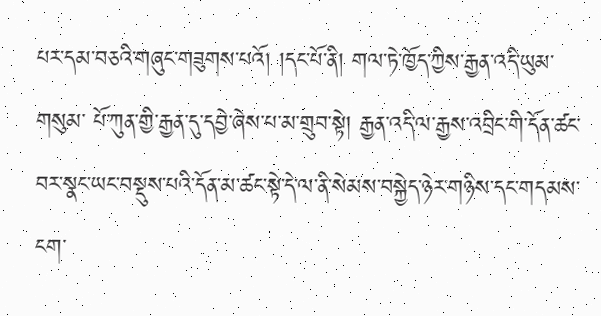པར་དམ་བཅའི་གཞུང་གཟུགས་པའོ། །དང་པོ་ནི། གལ་ཏེ་ཁྱོད་ཀྱིས་རྒྱན་འདི་ཡུམ་གསུམ་ པོ་ཀུན་གྱི་རྒྱན་དུ་དབྱེ་ཞེས་པ་མ་གྲུབ་སྟེ། རྒྱན་འདི་ལ་རྒྱས་འབྲིང་གི་དོན་ཚང་བར་སྣང་ཡང་བསྡུས་པའི་དོན་མ་ཚང་སྟེ་དེ་ལ་ནི་སེམས་བསྐྱེད་ཉེར་གཉིས་དང་གདམས་ངག་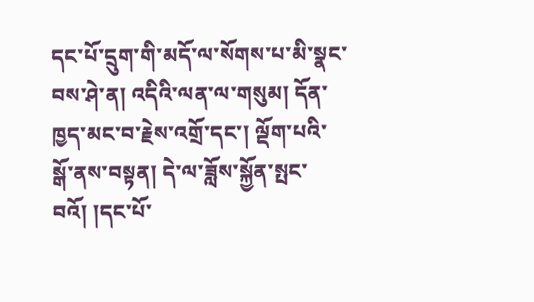དང་པོ་དྲུག་གི་མདོ་ལ་སོགས་པ་མི་སྣང་བས་ཤེ་ན། འདིའི་ལན་ལ་གསུམ། དོན་ཁྱད་མང་བ་རྗེས་འགྲོ་དང་། ལྡོག་པའི་སྒོ་ནས་བསྟན། དེ་ལ་ཟློས་སྐྱོན་སྤང་བའོ། །དང་པོ་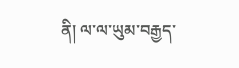ནི། ལ་ལ་ཡུམ་བརྒྱད་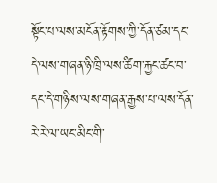སྟོང་པ་ལས་མངོན་རྟོགས་ཀྱི་དོན་ཙམ་དང་དེ་ལས་གཞན་ཉི་ཁྲི་ལས་ཚིག་རྐྱང་ཚང་བ་དང་དེ་གཉིས་ལས་གཞན་རྒྱས་པ་ལས་དོན་ རེ་རེ་ལ་ཡང་མིང་གི་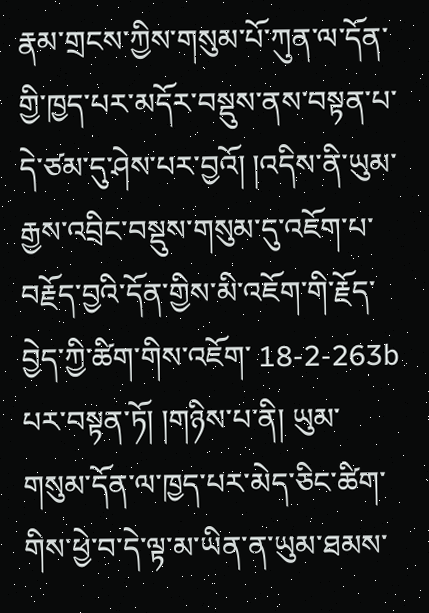རྣམ་གྲངས་ཀྱིས་གསུམ་པོ་ཀུན་ལ་དོན་གྱི་ཁྱད་པར་མདོར་བསྡུས་ནས་བསྟན་པ་དེ་ཙམ་དུ་ཤེས་པར་བྱའོ། །འདིས་ནི་ཡུམ་རྒྱས་འབྲིང་བསྡུས་གསུམ་དུ་འཇོག་པ་བརྗོད་བྱའི་དོན་གྱིས་མི་འཇོག་གི་རྗོད་བྱེད་ཀྱི་ཚིག་གིས་འཇོག་ 18-2-263b པར་བསྟན་ཏོ། །གཉིས་པ་ནི། ཡུམ་གསུམ་དོན་ལ་ཁྱད་པར་མེད་ཅིང་ཚིག་གིས་ཕྱེ་བ་དེ་ལྟ་མ་ཡིན་ན་ཡུམ་ཐམས་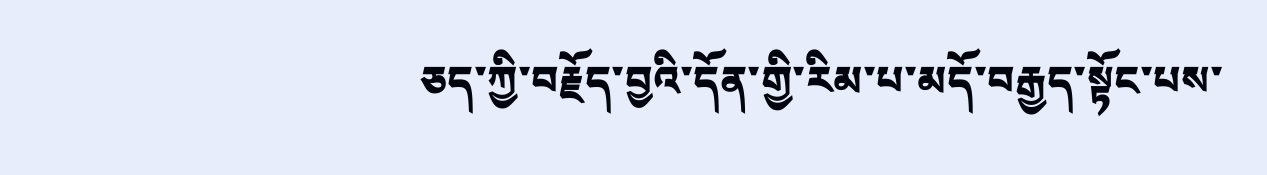ཅད་ཀྱི་བརྗོད་བྱའི་དོན་གྱི་རིམ་པ་མདོ་བརྒྱད་སྟོང་པས་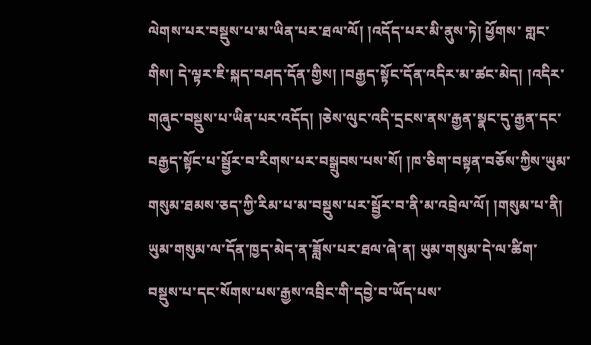ལེགས་པར་བསྡུས་པ་མ་ཡིན་པར་ཐལ་ལོ། །འདོད་པར་མི་ནུས་ཏེ། ཕྱོགས་ གླང་གིས། དེ་ལྟར་ཇི་སྐད་བཤད་དོན་གྱིས། །བརྒྱད་སྟོང་དོན་འདིར་མ་ཚང་མེད། །འདིར་གཞུང་བསྡུས་པ་ཡིན་པར་འདོད། །ཅེས་ལུང་འདི་དྲངས་ནས་རྒྱན་སྣང་དུ་རྒྱན་དང་བརྒྱད་སྟོང་པ་སྦྱོར་བ་རིགས་པར་བསྒྲུབས་པས་སོ། །ཁ་ཅིག་བསྟན་བཅོས་ཀྱིས་ཡུམ་ གསུམ་ཐམས་ཅད་ཀྱི་རིམ་པ་མ་བསྡུས་པར་སྦྱོར་བ་ནི་མ་འབྲེལ་ལོ། །གསུམ་པ་ནི། ཡུམ་གསུམ་ལ་དོན་ཁྱད་མེད་ན་ཟློས་པར་ཐལ་ཞེ་ན། ཡུམ་གསུམ་དེ་ལ་ཚིག་བསྡུས་པ་དང་སོགས་པས་རྒྱས་འབྲིང་གི་དབྱེ་བ་ཡོད་པས་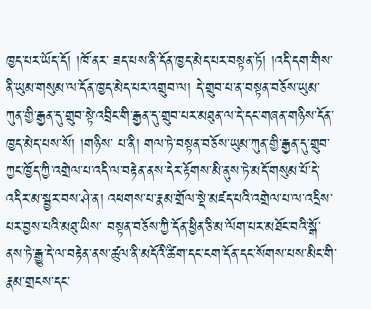ཁྱད་པར་ཡོད་དོ། །ཁོ་ནར་ ཟད་པས་ནི་དོན་ཁྱད་མེད་པར་བསྟན་ཏོ། །འདི་དག་གིས་ནི་ཡུམ་གསུམ་ལ་དོན་ཁྱད་མེད་པར་འགྲུབ་ལ། དེ་གྲུབ་པ་ན་བསྟན་བཅོས་ཡུམ་ཀུན་གྱི་རྒྱན་དུ་གྲུབ་སྟེ་འབྲིང་གི་རྒྱན་དུ་གྲུབ་པར་མཐུན་ལ་དེ་དང་གཞན་གཉིས་དོན་ཁྱད་མེད་པས་སོ། །གཉིས་ པ་ནི། གལ་ཏེ་བསྟན་བཅོས་ཡུམ་ཀུན་གྱི་རྒྱན་དུ་གྲུབ་ཀྱང་ཁྱོད་ཀྱི་འགྲེལ་པ་འདི་ལ་བརྟེན་ནས་དེར་རྟོགས་མི་ནུས་ཏེ་མདོ་གསུམ་པོ་དེ་འདིར་མ་སྦྱར་བས་ཤེ་ན། འཕགས་པ་རྣམ་གྲོལ་སྡེ་མཛད་པའི་འགྲེལ་པ་ལ་འདྲིས་པར་བྱས་པའི་མཐུ་ཡིས་ བསྟན་བཅོས་ཀྱི་དོན་ཕྱིན་ཅི་མ་ལོག་པར་མཐོང་བའི་སྒོ་ནས་ཏེ་རྒྱུ་དེ་ལ་བརྟེན་ནས་ཚུལ་ནི་མདོའི་ཚིག་དང་ངག་དོན་དང་སོགས་པས་མིང་གི་རྣམ་གྲངས་དང་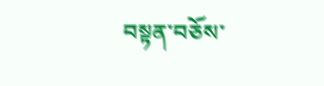བསྟན་བཅོས་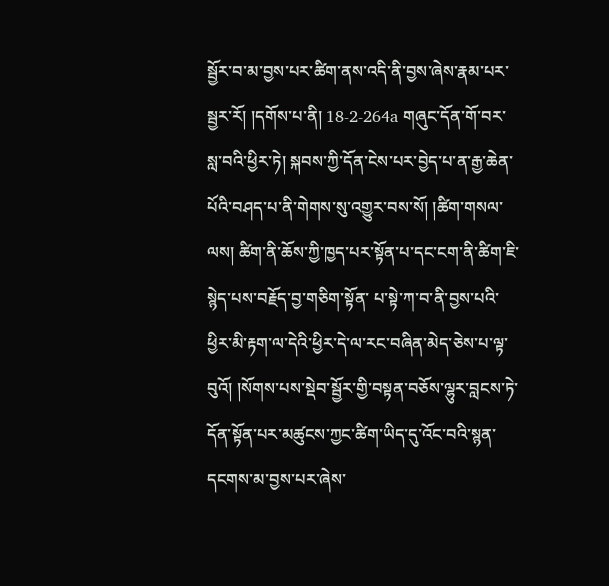སྦྱོར་བ་མ་བྱས་པར་ཚིག་ནས་འདི་ནི་བྱས་ཞེས་རྣམ་པར་སྦྱར་རོ། །དགོས་པ་ནི། 18-2-264a གཞུང་དོན་གོ་བར་སླ་བའི་ཕྱིར་ཏེ། སྐབས་ཀྱི་དོན་ངེས་པར་བྱེད་པ་ན་རྒྱ་ཆེན་པོའི་བཤད་པ་ནི་གེགས་སུ་འགྱུར་བས་སོ། །ཚིག་གསལ་ལས། ཚིག་ནི་ཆོས་ཀྱི་ཁྱད་པར་སྟོན་པ་དང་ངག་ནི་ཚིག་ཇི་སྙེད་པས་བརྗོད་བྱ་གཅིག་སྟོན་ པ་སྟེ་ཀ་བ་ནི་བྱས་པའི་ཕྱིར་མི་རྟག་ལ་དེའི་ཕྱིར་དེ་ལ་རང་བཞིན་མེད་ཅེས་པ་ལྟ་བུའོ། །སོགས་པས་སྡེབ་སྦྱོར་གྱི་བསྟན་བཅོས་ལྷུར་བླངས་ཏེ་དོན་སྟོན་པར་མཚུངས་ཀྱང་ཚིག་ཡིད་དུ་འོང་བའི་སྙན་དངགས་མ་བྱས་པར་ཞེས་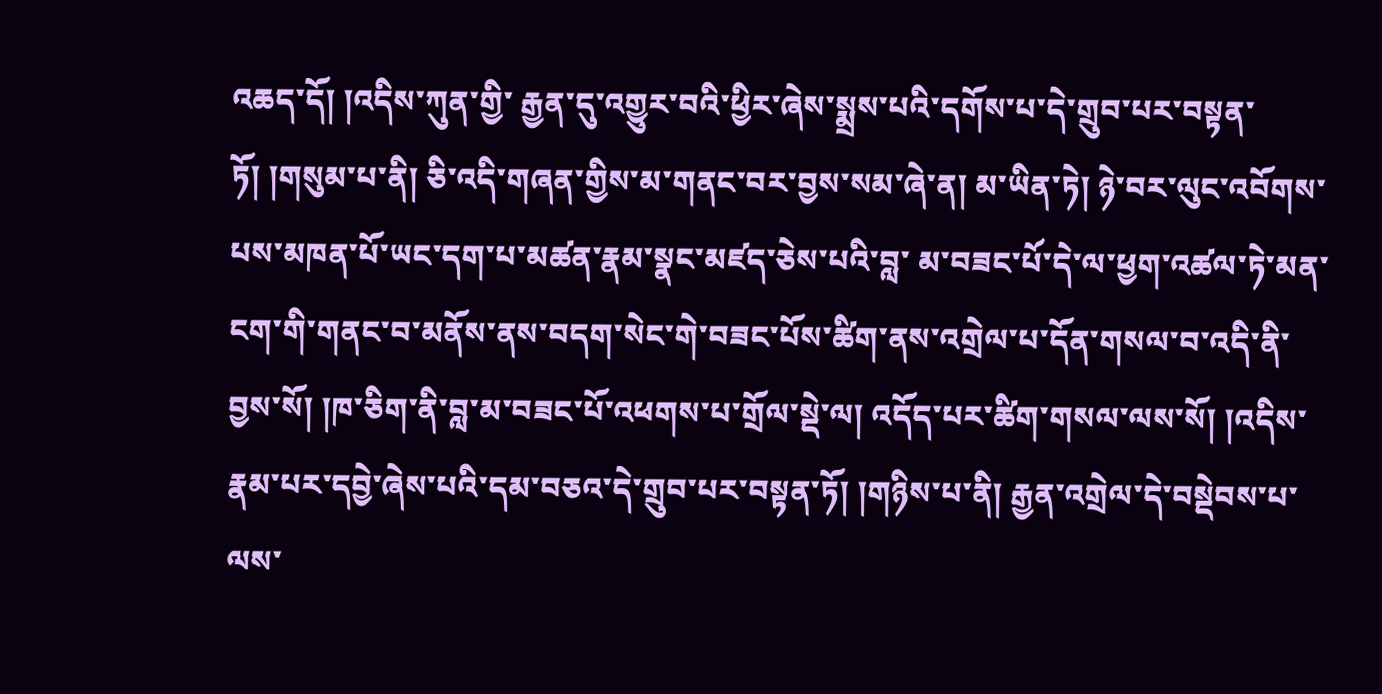འཆད་དོ། །འདིས་ཀུན་གྱི་ རྒྱན་དུ་འགྱུར་བའི་ཕྱིར་ཞེས་སྨྲས་པའི་དགོས་པ་དེ་གྲུབ་པར་བསྟན་ཏོ། །གསུམ་པ་ནི། ཅི་འདི་གཞན་གྱིས་མ་གནང་བར་བྱས་སམ་ཞེ་ན། མ་ཡིན་ཏེ། ཉེ་བར་ལུང་འབོགས་པས་མཁན་པོ་ཡང་དག་པ་མཚན་རྣམ་སྣང་མཛད་ཅེས་པའི་བླ་ མ་བཟང་པོ་དེ་ལ་ཕྱག་འཚལ་ཏེ་མན་ངག་གི་གནང་བ་མནོས་ནས་བདག་སེང་གེ་བཟང་པོས་ཚིག་ནས་འགྲེལ་པ་དོན་གསལ་བ་འདི་ནི་བྱས་སོ། །ཁ་ཅིག་ནི་བླ་མ་བཟང་པོ་འཕགས་པ་གྲོལ་སྡེ་ལ། འདོད་པར་ཚིག་གསལ་ལས་སོ། །འདིས་ རྣམ་པར་དབྱེ་ཞེས་པའི་དམ་བཅའ་དེ་གྲུབ་པར་བསྟན་ཏོ། །གཉིས་པ་ནི། རྒྱན་འགྲེལ་དེ་བསྡེབས་པ་ལས་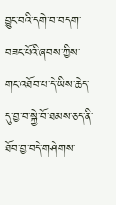བྱུང་བའི་དགེ་བ་བདག་བཟང་པོའི་ཞབས་ཀྱིས་གང་འཐོབ་པ་དེ་ཡིས་ཆེད་དུ་བྱ་བ་སྐྱེ་བོ་ཐམས་ཅད་ནི་ཐོབ་བྱ་བདེ་གཤེགས་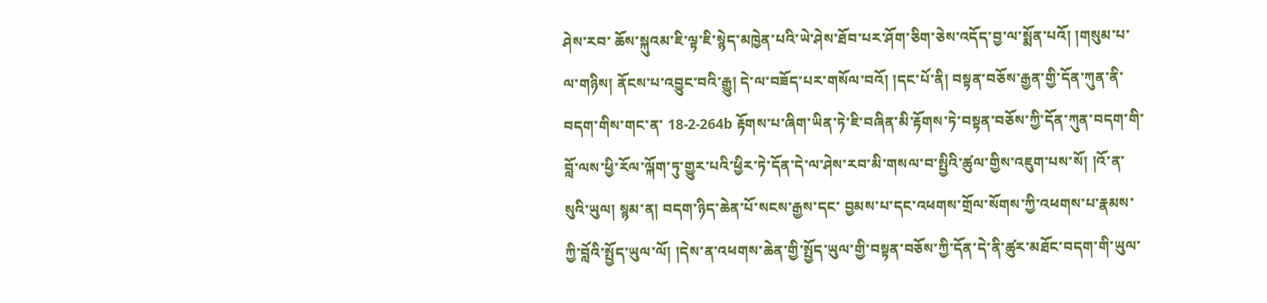ཤེས་རབ་ ཆོས་སྐུའམ་ཇི་ལྟ་ཇི་སྙེད་མཁྱེན་པའི་ཡེ་ཤེས་ཐོབ་པར་ཤོག་ཅིག་ཅེས་འདོད་བྱ་ལ་སྨོན་པའོ། །གསུམ་པ་ལ་གཉིས། ནོངས་པ་འབྱུང་བའི་རྒྱུ། དེ་ལ་བཟོད་པར་གསོལ་བའོ། །དང་པོ་ནི། བསྟན་བཅོས་རྒྱན་གྱི་དོན་ཀུན་ནི་བདག་གིས་གང་ན་ 18-2-264b རྟོགས་པ་ཞིག་ཡིན་ཏེ་ཇི་བཞིན་མི་རྟོགས་ཏེ་བསྟན་བཅོས་ཀྱི་དོན་ཀུན་བདག་གི་བློ་ལས་ཕྱི་རོལ་ལྐོག་ཏུ་གྱུར་པའི་ཕྱིར་ཏེ་དོན་དེ་ལ་ཤེས་རབ་མི་གསལ་བ་སྤྱིའི་ཚུལ་གྱིས་འཇུག་པས་སོ། །འོ་ན་སུའི་ཡུལ། སྙམ་ན། བདག་ཉིད་ཆེན་པོ་སངས་རྒྱས་དང་ བྱམས་པ་དང་འཕགས་གྲོལ་སོགས་ཀྱི་འཕགས་པ་རྣམས་ཀྱི་བློའི་སྤྱོད་ཡུལ་ལོ། །དེས་ན་འཕགས་ཆེན་གྱི་སྤྱོད་ཡུལ་གྱི་བསྟན་བཅོས་ཀྱི་དོན་དེ་ནི་ཚུར་མཐོང་བདག་གི་ཡུལ་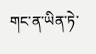གང་ན་ཡིན་ཏེ་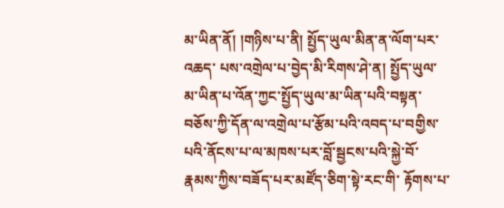མ་ཡིན་ནོ། །གཉིས་པ་ནི། སྤྱོད་ཡུལ་མིན་ན་ལོག་པར་འཆད་ པས་འགྲེལ་པ་བྱེད་མི་རིགས་ཤེ་ན། སྤྱོད་ཡུལ་མ་ཡིན་པ་འོན་ཀྱང་སྤྱོད་ཡུལ་མ་ཡིན་པའི་བསྟན་བཅོས་ཀྱི་དོན་ལ་འགྲེལ་པ་རྩོམ་པའི་འབད་པ་བགྱིས་པའི་ནོངས་པ་ལ་མཁས་པར་བློ་སྦྱངས་པའི་སྐྱེ་བོ་རྣམས་ཀྱིས་བཟོད་པར་མཛོད་ཅིག་སྟེ་རང་གི་ རྟོགས་པ་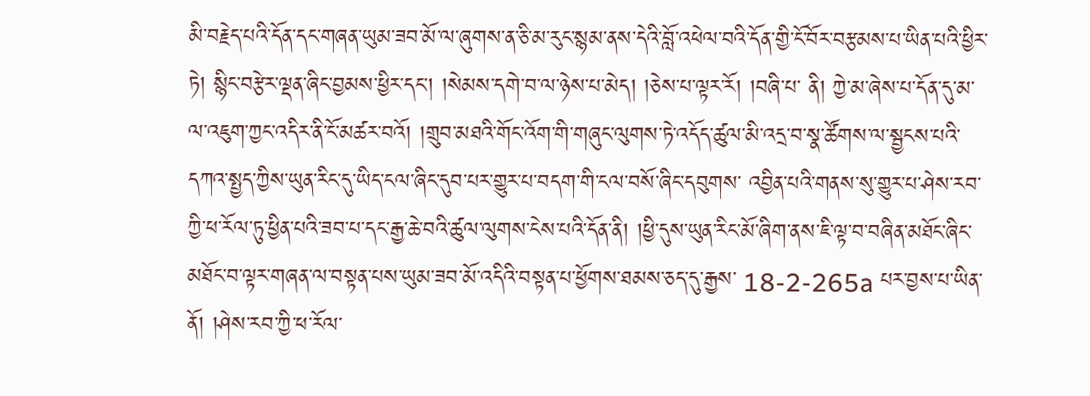མི་བརྗེད་པའི་དོན་དང་གཞན་ཡུམ་ཟབ་མོ་ལ་ཞུགས་ན་ཅི་མ་རུང་སྙམ་ནས་དེའི་བློ་འཕེལ་བའི་དོན་གྱི་ངོ་བོར་བརྩམས་པ་ཡིན་པའི་ཕྱིར་ཏེ། སྙིང་བརྩེར་ལྡན་ཞིང་བྱམས་ཕྱིར་དང་། །སེམས་དགེ་བ་ལ་ཉེས་པ་མེད། །ཅེས་པ་ལྟར་རོ། །བཞི་པ་ ནི། ཀྱེ་མ་ཞེས་པ་དོན་དུ་མ་ལ་འཇུག་ཀྱང་འདིར་ནི་ངོ་མཚར་བའོ། །གྲུབ་མཐའི་གོང་འོག་གི་གཞུང་ལུགས་ཏེ་འདོད་ཚུལ་མི་འདྲ་བ་སྣ་ཚོགས་ལ་སྦྱངས་པའི་དཀའ་སྤྱད་ཀྱིས་ཡུན་རིང་དུ་ཡིད་ངལ་ཞིང་དུབ་པར་གྱུར་པ་བདག་གི་ངལ་བསོ་ཞིང་དབུགས་ འབྱིན་པའི་གནས་སུ་གྱུར་པ་ཤེས་རབ་ཀྱི་ཕ་རོལ་ཏུ་ཕྱིན་པའི་ཟབ་པ་དང་རྒྱ་ཆེ་བའི་ཚུལ་ལུགས་ངེས་པའི་དོན་ནི། །ཕྱི་དུས་ཡུན་རིང་མོ་ཞིག་ནས་ཇི་ལྟ་བ་བཞིན་མཐོང་ཞིང་མཐོང་བ་ལྟར་གཞན་ལ་བསྟན་པས་ཡུམ་ཟབ་མོ་འདིའི་བསྟན་པ་ཕྱོགས་ཐམས་ཅད་དུ་རྒྱས་ 18-2-265a པར་བྱས་པ་ཡིན་ནོ། །ཤེས་རབ་ཀྱི་ཕ་རོལ་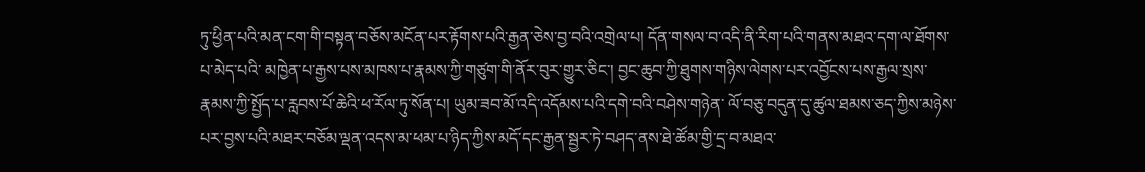ཏུ་ཕྱིན་པའི་མན་ངག་གི་བསྟན་བཅོས་མངོན་པར་རྟོགས་པའི་རྒྱན་ཅེས་བྱ་བའི་འགྲེལ་པ། དོན་གསལ་བ་འདི་ནི་རིག་པའི་གནས་མཐའ་དག་ལ་ཐོགས་པ་མེད་པའི་ མཁྱེན་པ་རྒྱས་པས་མཁས་པ་རྣམས་ཀྱི་གཙུག་གི་ནོར་བུར་གྱུར་ཅིང་། བྱང་ཆུབ་ཀྱི་ཐུགས་གཉིས་ལེགས་པར་འབྱོངས་པས་རྒྱལ་སྲས་རྣམས་ཀྱི་སྤྱོད་པ་རླབས་པོ་ཆེའི་ཕ་རོལ་ཏུ་སོན་པ། ཡུམ་ཟབ་མོ་འདི་འདོམས་པའི་དགེ་བའི་བཤེས་གཉེན་ ལོ་བཅུ་བདུན་དུ་ཚུལ་ཐམས་ཅད་ཀྱིས་མཉེས་པར་བྱས་པའི་མཐར་བཅོམ་ལྡན་འདས་མ་ཕམ་པ་ཉིད་ཀྱིས་མདོ་དང་རྒྱན་སྦྱར་ཏེ་བཤད་ནས་ཐེ་ཚོམ་གྱི་དྲ་བ་མཐའ་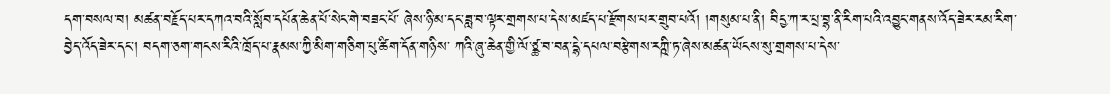དག་བསལ་བ། མཚན་བརྗོད་པར་དཀའ་བའི་སློབ་དཔོན་ཆེན་པོ་སེང་གེ་བཟང་པོ་ ཞེས་ཉི་མ་དང་ཟླ་བ་ལྟར་གྲགས་པ་དེས་མཛད་པ་རྫོགས་པར་གྲུབ་པའོ། །གསུམ་པ་ནི། བིདྱ་ཀ་ར་པྲ་བྷ་ནི་རིག་པའི་འབྱུང་གནས་འོད་ཟེར་རམ་རིག་བྱེད་འོད་ཟེར་དང་། བདག་ཅག་གངས་རིའི་ཁྲོད་པ་རྣམས་ཀྱི་མིག་གཅིག་པུ་ཚིག་དོན་གཉིས་ ཀའི་ཞུ་ཆེན་གྱི་ལོ་ཙྪ་བ་བན་དྷེ་དཔལ་བརྩེགས་རཀྵི་ཏ་ཞེས་མཚན་ཡོངས་སུ་གྲགས་པ་དེས་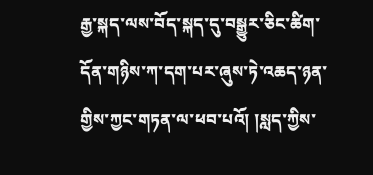རྒྱ་སྐད་ལས་བོད་སྐད་དུ་བསྒྱུར་ཅིང་ཚིག་དོན་གཉིས་ཀ་དག་པར་ཞུས་ཏེ་འཆད་ཉན་གྱིས་ཀྱང་གཏན་ལ་ཕབ་པའོ། །སླད་ཀྱིས་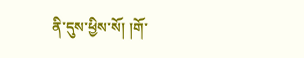ནི་དུས་ཕྱིས་སོ། །གོ་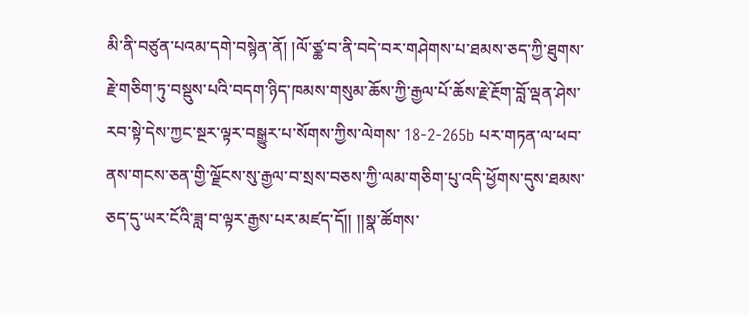མི་ནི་བཙུན་པའམ་དགེ་བསྙེན་ནོ། །ལོ་ཙྪ་བ་ནི་བདེ་བར་གཤེགས་པ་ཐམས་ཅད་ཀྱི་ཐུགས་རྗེ་གཅིག་ཏུ་བསྡུས་པའི་བདག་ཉིད་ཁམས་གསུམ་ཆོས་ཀྱི་རྒྱལ་པོ་ཆོས་རྗེ་རྔོག་བློ་ལྡན་ཤེས་རབ་སྟེ་དེས་ཀྱང་སྔར་ལྟར་བསྒྱུར་པ་སོགས་ཀྱིས་ལེགས་ 18-2-265b པར་གཏན་ལ་ཕབ་ནས་གངས་ཅན་གྱི་ལྗོངས་སུ་རྒྱལ་བ་སྲས་བཅས་ཀྱི་ལམ་གཅིག་པུ་འདི་ཕྱོགས་དུས་ཐམས་ཅད་དུ་ཡར་ངོའི་ཟླ་བ་ལྟར་རྒྱས་པར་མཛད་དོ།། །།སྣ་ཚོགས་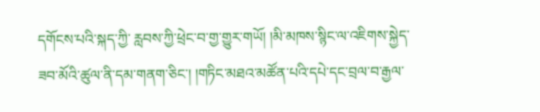དགོངས་པའི་སྐད་ཀྱི་ རླབས་ཀྱི་ཕྲེང་བ་གྱ་གྱུར་གཡོ། །མི་མཁས་སྙིང་ལ་འཇིགས་སྐྱེད་ཟབ་མོའི་ཚུལ་ནི་དམ་གནག་ཅིང་། །གཏིང་མཐའ་མཚོན་པའི་དཔེ་དང་བྲལ་བ་རྒྱལ་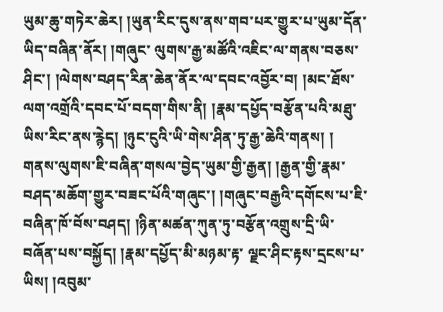ཡུམ་ཆུ་གཏེར་ཆེར། །ཡུན་རིང་དུས་ནས་གབ་པར་གྱུར་པ་ཡུམ་དོན་ཡིད་བཞིན་ནོར། །གཞུང་ ལུགས་རྒྱ་མཚོའི་འཇིང་ལ་གནས་བཅས་ཤིང་། །ལེགས་བཤད་རིན་ཆེན་ནོར་ལ་དབང་འབྱོར་བ། །མང་ཐོས་ལག་འགྲོའི་དབང་པོ་བདག་གིས་ནི། །རྣམ་དཔྱོད་བརྩོན་པའི་མཐུ་ཡིས་རིང་ནས་རྙེད། །ཉུང་ངུའི་ཡི་གེས་ཤིན་ཏུ་རྒྱ་ཆེའི་གནས། ། གནས་ལུགས་ཇི་བཞིན་གསལ་བྱེད་ཡུམ་གྱི་རྒྱན། །རྒྱན་གྱི་རྣམ་བཤད་མཆོག་གྱུར་བཟང་པོའི་གཞུང་། །གཞུང་བརྒྱའི་དགོངས་པ་ཇི་བཞིན་ཁོ་བོས་བཤད། །ཉིན་མཚན་ཀུན་ཏུ་བརྩོན་འགྲུས་དྲི་ཡི་བཞོན་པས་བསྐྱོད། །རྣམ་དཔྱོད་མི་མཉམ་རྟ་ ལྗང་ཤིང་རྟས་དྲངས་པ་ཡིས། །འབུམ་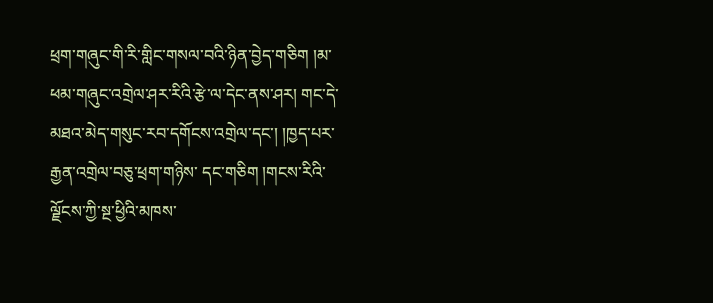ཕྲག་གཞུང་གི་རི་གླིང་གསལ་བའི་ཉིན་བྱེད་གཅིག །མ་ཕམ་གཞུང་འགྲེལ་ཤར་རིའི་རྩེ་ལ་དེང་ནས་ཤར། གང་དེ་མཐའ་མེད་གསུང་རབ་དགོངས་འགྲེལ་དང་། །ཁྱད་པར་རྒྱན་འགྲེལ་བཅུ་ཕྲག་གཉིས་ དང་གཅིག །གངས་རིའི་ལྗོངས་ཀྱི་སྔ་ཕྱིའི་མཁས་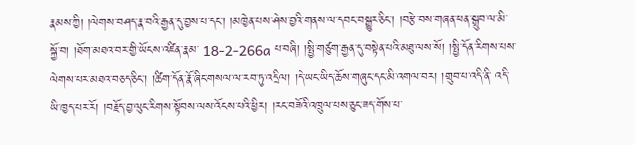རྣམས་ཀྱི། །ལེགས་བཤད་རྣ་བའི་རྒྱན་དུ་བྱས་པ་དང་། །མཁྱེན་པས་ཤེས་བྱའི་གནས་ལ་དབང་བསྒྱུར་ཅིང་། །བརྩེ་བས་གཞན་ཕན་སྒྲུབ་ལ་མི་སྐྱོ་བ། །ཐོག་མཐའ་བར་གྱི་ཡོངས་འཛིན་རྣམ་ 18-2-266a པ་བཞི། །སྤྱི་གཙུག་རྒྱན་དུ་བསྟེན་པའི་མཐུ་ལས་སོ། །སྤྱི་དོན་རིགས་པས་ལེགས་པར་མཐའ་བཅད་ཅིང་། །ཚིག་དོན་རྣོ་ཞིང་གསལ་ལ་རབ་ཏུ་འདྲིལ། །དེ་ཡང་ཡིད་ཆོས་གཞུང་དང་མི་འགལ་བར། །གྲུབ་པ་འདི་ནི་ འདི་ཡི་ཁྱད་པར་རོ། །བརྗོད་བྱ་ལུང་རིགས་སྟོབས་ལས་འོངས་པའི་ཕྱིར། །རང་བཟོའི་འཁྲུལ་པས་ཅུང་ཟད་གོས་པ་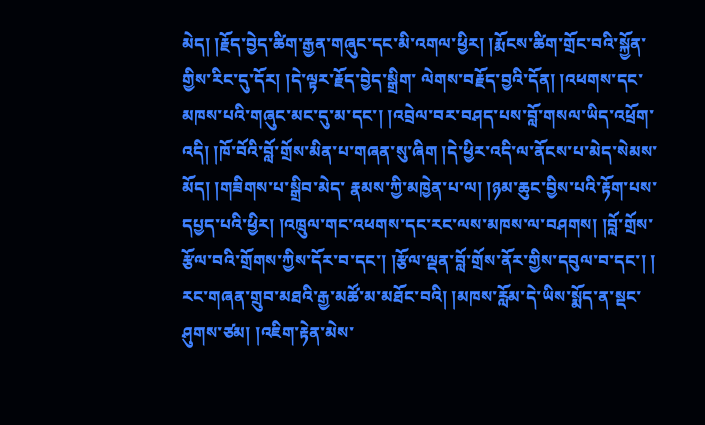མེད། །རྗོད་བྱེད་ཚིག་རྒྱན་གཞུང་དང་མི་འགལ་ཕྱིར། །རྨོངས་ཚིག་གྲོང་བའི་སྐྱོན་གྱིས་རིང་དུ་དོར། །དེ་ལྟར་རྗོད་བྱེད་སྒྲིག་ ལེགས་བརྗོད་བྱའི་དོན། །འཕགས་དང་མཁས་པའི་གཞུང་མང་དུ་མ་དང་། །འབྲེལ་བར་བཤད་པས་བློ་གསལ་ཡིད་འཕྲོག་འདི། །ཁོ་བོའི་བློ་གྲོས་མིན་པ་གཞན་སུ་ཞིག །དེ་ཕྱིར་འདི་ལ་ནོངས་པ་མེད་སེམས་མོད། །གཟིགས་པ་སྒྲིབ་མེད་ རྣམས་ཀྱི་མཁྱེན་པ་ལ། །ཉམ་ཆུང་བྱིས་པའི་རྟོག་པས་དཔྱད་པའི་ཕྱིར། །འཁྲུལ་གང་འཕགས་དང་རང་ལས་མཁས་ལ་བཤགས། །བློ་གྲོས་རྩོལ་བའི་གྲོགས་ཀྱིས་དོར་བ་དང་། །རྩོལ་ལྡན་བློ་གྲོས་ནོར་གྱིས་དབུལ་བ་དང་། ། རང་གཞན་གྲུབ་མཐའི་རྒྱ་མཚོ་མ་མཐོང་བའི། །མཁས་རློམ་དེ་ཡིས་སྨོད་ན་སྡང་ཤུགས་ཙམ། །འཇིག་རྟེན་མེས་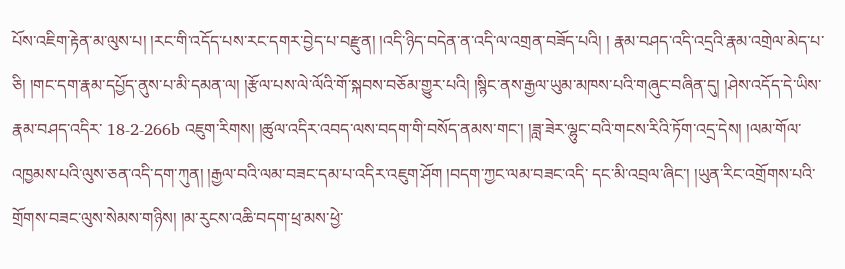པོས་འཇིག་རྟེན་མ་ལུས་པ། །རང་གི་འདོད་པས་རང་དགར་བྱེད་པ་བརྫུན། །འདི་ཉིད་བདེན་ན་འདི་ལ་འགྲན་བཟོད་པའི། ། རྣམ་བཤད་འདི་འདྲའི་རྣམ་འགྲེལ་མེད་པ་ཅི། །གང་དག་རྣམ་དཔྱོད་ནུས་པ་མི་དམན་ལ། །རྩོལ་པས་ལེ་ལོའི་གོ་སྐབས་བཅོམ་གྱུར་པའི། །སྙིང་ནས་རྒྱལ་ཡུམ་མཁས་པའི་གཞུང་བཞིན་དུ། །ཤེས་འདོད་དེ་ཡིས་རྣམ་བཤད་འདིར་ 18-2-266b འཇུག་རིགས། །ཚུལ་འདིར་འབད་ལས་བདག་གི་བསོད་ནམས་གང་། །ཟླ་ཟེར་ལྷུང་བའི་གངས་རིའི་ཏོག་འདྲ་དེས། །ལམ་གོལ་འཁྱམས་པའི་ལུས་ཅན་འདི་དག་ཀུན། །རྒྱལ་བའི་ལམ་བཟང་དམ་པ་འདིར་འཇུག་ཤོག །བདག་ཀྱང་ལམ་བཟང་འདི་ དང་མི་འབྲལ་ཞིང་། །ཡུན་རིང་འགྲོགས་པའི་གྲོགས་བཟང་ལུས་སེམས་གཉིས། །མ་རུངས་འཆི་བདག་ཕྲ་མས་ཕྱེ་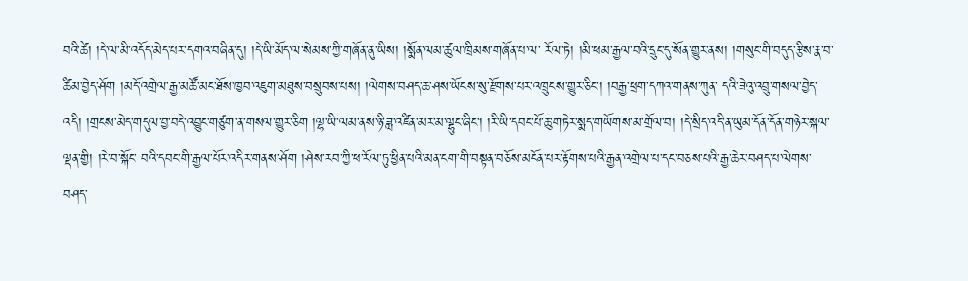བའི་ཚེ། །དེ་ལ་མི་འདོད་མེད་པར་དགའ་བཞིན་དུ། །དེ་ཡི་མོད་ལ་སེམས་ཀྱི་གཞོན་ནུ་ཡིས། །སྨོན་ལམ་ཚུལ་ཁྲིམས་གཞོན་པ་ལ་ རོལ་ཏེ། །མི་ཕམ་རྒྱལ་བའི་དྲུང་དུ་སོན་གྱུར་ནས། །གསུང་གི་བདུད་རྩིས་རྣ་བ་ཚིམ་བྱེད་ཤོག །མདོ་འགྲེལ་རྒྱ་མཚོ་མང་ཐོས་ཁྱབ་འཇུག་མཐུས་བསྲུབས་པས། །ལེགས་བཤད་ཆ་ཤས་ཡོངས་སུ་རྫོགས་པར་འཁྲུངས་གྱུར་ཅིང་། །བརྒྱ་ཕྲག་དཀའ་གནས་ཀུན་ དའི་ཟེའུ་འབྲུ་གསལ་བྱེད་འདི། །གྲངས་མེད་གདུལ་བྱ་བདེ་འབྱུང་གཙུག་ན་གསལ་གྱུར་ཅིག །ལྷ་ཡི་ལམ་ནས་ཉི་ཟླ་འཛིན་མར་མ་ལྷུང་ཞིང་། །རི་ཡི་དབང་པོ་ཆུ་གཏེར་སྨད་གཡོགས་མ་གྲོལ་བ། །དེ་སྲིད་འདི་ན་ཡུམ་དོན་དོན་གཉེར་སྐལ་ལྡན་གྱི། །རེ་བ་སྐོང་ བའི་དབང་གི་རྒྱལ་པོར་འདིར་གནས་ཤོག །ཤེས་རབ་ཀྱི་ཕ་རོལ་ཏུ་ཕྱིན་པའི་མན་ངག་གི་བསྟན་བཅོས་མངོན་པར་རྟོགས་པའི་རྒྱན་འགྲེལ་པ་དང་བཅས་པའི་རྒྱ་ཆེར་བཤད་པ་ལེགས་བཤད་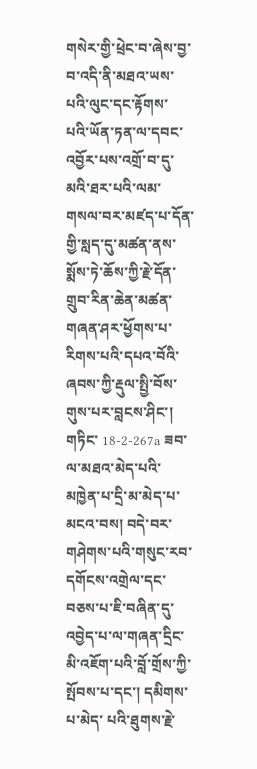གསེར་གྱི་ཕྲེང་བ་ཞེས་བྱ་བ་འདི་ནི་མཐའ་ཡས་པའི་ལུང་དང་རྟོགས་ པའི་ཡོན་ཏན་ལ་དབང་འབྱོར་པས་འགྲོ་བ་དུ་མའི་ཐར་པའི་ལམ་གསལ་བར་མཛད་པ་དོན་གྱི་སླད་དུ་མཚན་ནས་སྨོས་ཏེ་ཆོས་ཀྱི་རྗེ་དོན་གྲུབ་རིན་ཆེན་མཚན་གཞན་ཤར་ཕྱོགས་པ་རིགས་པའི་དཔའ་བོའི་ཞབས་ཀྱི་རྡུལ་སྤྱི་བོས་གུས་པར་བླངས་ཤིང་། གཏིང་ 18-2-267a ཟབ་ལ་མཐའ་མེད་པའི་མཁྱེན་པ་དྲི་མ་མེད་པ་མངའ་བས། བདེ་བར་གཤེགས་པའི་གསུང་རབ་དགོངས་འགྲེལ་དང་བཅས་པ་ཇི་བཞིན་དུ་འབྱེད་པ་ལ་གཞན་དྲིང་མི་འཇོག་པའི་བློ་གྲོས་ཀྱི་སྤོབས་པ་དང་། དམིགས་པ་མེད་ པའི་ཐུགས་རྗེ་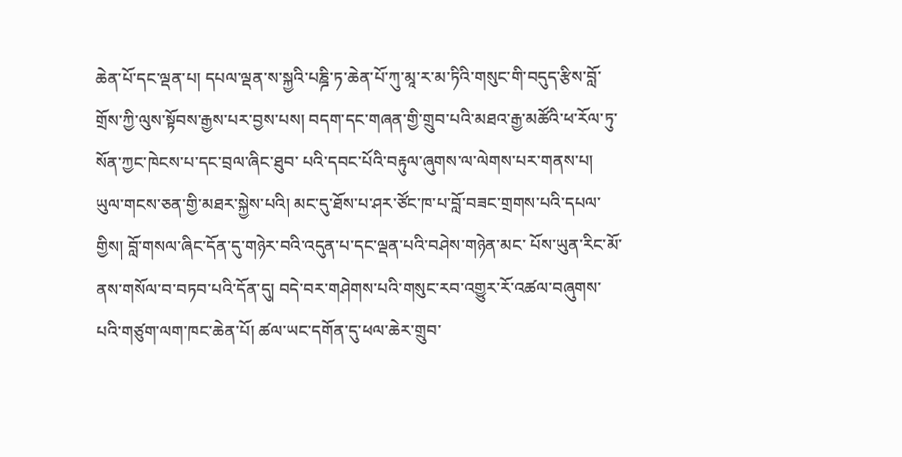ཆེན་པོ་དང་ལྡན་པ། དཔལ་ལྡན་ས་སྐྱའི་པཎྜི་ཏ་ཆེན་པོ་ཀུ་མཱ་ར་མ་ཏིའི་གསུང་གི་བདུད་རྩིས་བློ་གྲོས་ཀྱི་ལུས་སྟོབས་རྒྱས་པར་བྱས་པས། བདག་དང་གཞན་གྱི་གྲུབ་པའི་མཐའ་རྒྱ་མཚོའི་ཕ་རོལ་ཏུ་སོན་ཀྱང་ཁེངས་པ་དང་བྲལ་ཞིང་ཐུབ་ པའི་དབང་པོའི་བརྟུལ་ཞུགས་ལ་ལེགས་པར་གནས་པ། ཡུལ་གངས་ཅན་གྱི་མཐར་སྐྱེས་པའི། མང་དུ་ཐོས་པ་ཤར་ཙོང་ཁ་པ་བློ་བཟང་གྲགས་པའི་དཔལ་གྱིས། བློ་གསལ་ཞིང་དོན་དུ་གཉེར་བའི་འདུན་པ་དང་ལྡན་པའི་བཤེས་གཉེན་མང་ པོས་ཡུན་རིང་མོ་ནས་གསོལ་བ་བཏབ་པའི་དོན་དུ། བདེ་བར་གཤེགས་པའི་གསུང་རབ་འགྱུར་རོ་འཚལ་བཞུགས་པའི་གཙུག་ལག་ཁང་ཆེན་པོ། ཚལ་ཡང་དགོན་དུ་ཕལ་ཆེར་གྲུབ་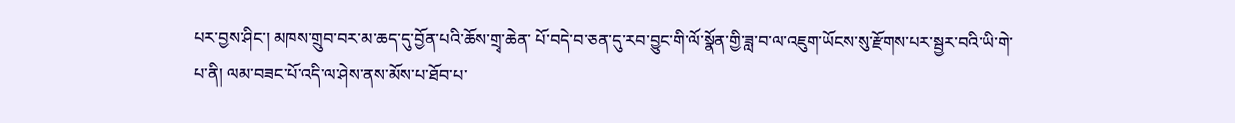པར་བྱས་ཤིང་། མཁས་གྲུབ་བར་མ་ཆད་དུ་བྱོན་པའི་ཆོས་གྲྭ་ཆེན་ པོ་བདེ་བ་ཅན་དུ་རབ་བྱུང་གི་ལོ་སྣོན་གྱི་ཟླ་བ་ལ་འཇུག་ཡོངས་སུ་རྫོགས་པར་སྦྱར་བའི་ཡི་གེ་པ་ནི། ལམ་བཟང་པོ་འདི་ལ་ཤེས་ནས་མོས་པ་ཐོབ་པ་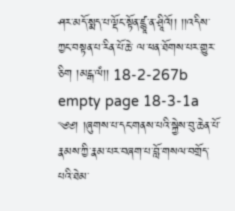ཤར་མདོ་སྨད་པ་ལྡོང་སྟོན་ཛྙཱ་ན་ཤྲཱིའོ།། །།འདིས་ཀྱང་བསྟན་པ་རིན་པོ་ཆེ་ ལ་ཕན་ཐོགས་པར་གྱུར་ཅིག །མངྒ་ལཾ།། 18-2-267b empty page 18-3-1a ༄༅། །ཞུགས་པ་དང་གནས་པའི་སྐྱེས་བུ་ཆེན་པོ་རྣམས་ཀྱི་རྣམ་པར་བཞག་པ་བློ་གསལ་བགྲོད་པའི་ཐེམ་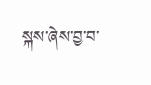སྐས་ཞེས་བྱ་བ་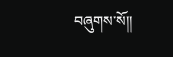བཞུགས་སོ།།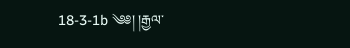18-3-1b ༄༅། །རྒྱལ་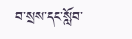བ་སྲས་དང་སློབ་